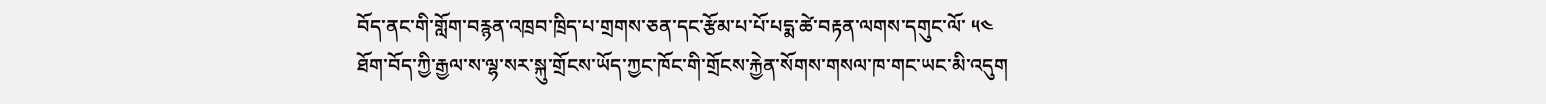བོད་ནང་གི་གློག་བརྙན་འཁྲབ་ཁྲིད་པ་གྲགས་ཅན་དང་རྩོམ་པ་པོ་པདྨ་ཚེ་བརྟན་ལགས་དགུང་ལོ་ ༥༤ ཐོག་བོད་ཀྱི་རྒྱལ་ས་ལྷ་སར་སྐུ་གྲོངས་ཡོད་ཀྱང་ཁོང་གི་གྲོངས་རྐྱེན་སོགས་གསལ་ཁ་གང་ཡང་མི་འདུག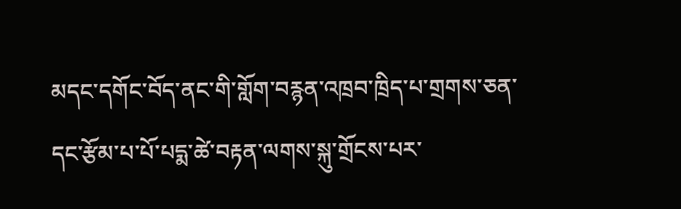མདང་དགོང་བོད་ནང་གི་གློག་བརྙན་འཁྲབ་ཁྲིད་པ་གྲགས་ཅན་དང་རྩོམ་པ་པོ་པདྨ་ཚེ་བརྟན་ལགས་སྐུ་གྲོངས་པར་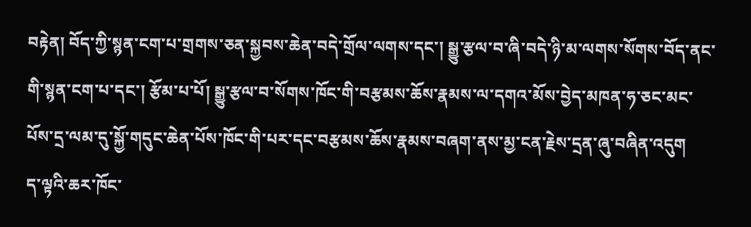བརྟེན། བོད་ཀྱི་སྙན་ངག་པ་གྲགས་ཅན་སྐྱབས་ཆེན་བདེ་གྲོལ་ལགས་དང་། སྒྱུ་རྩལ་བ་ཞི་བདེ་ཉི་མ་ལགས་སོགས་བོད་ནང་གི་སྙན་ངག་པ་དང་། རྩོམ་པ་པོ། སྒྱུ་རྩལ་བ་སོགས་ཁོང་གི་བརྩམས་ཆོས་རྣམས་ལ་དགའ་མོས་བྱེད་མཁན་ཧ་ཅང་མང་པོས་དྲ་ལམ་དུ་སྐྱོ་གདུང་ཆེན་པོས་ཁོང་གི་པར་དང་བརྩམས་ཆོས་རྣམས་བཞག་ནས་མྱ་ངན་རྗེས་དྲན་ཞུ་བཞིན་འདུག
ད་ལྟའི་ཆར་ཁོང་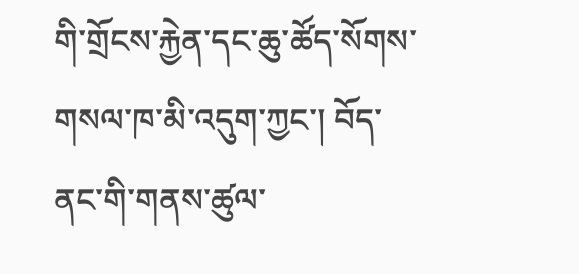གི་གྲོངས་རྐྱེན་དང་ཆུ་ཚོད་སོགས་གསལ་ཁ་མི་འདུག་ཀྱང་། བོད་ནང་གི་གནས་ཚུལ་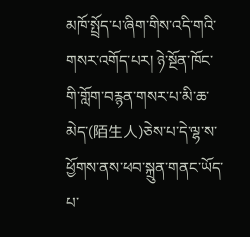མཁོ་སྤྲོད་པ་ཞིག་གིས་འདི་གའི་གསར་འགོད་པར། ཉེ་སྔོན་ཁོང་གི་གློག་བརྙན་གསར་པ་མི་ཆ་མེད་(陌生人)ཅེས་པ་དེ་ལྷ་ས་ཕྱོགས་ནས་ཕབ་སྐྲུན་གནང་ཡོད་པ་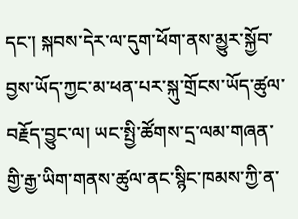དང་། སྐབས་དེར་ལ་དུག་ཕོག་ནས་མྱུར་སྐྱོབ་བྱས་ཡོད་ཀྱང་མ་ཕན་པར་སྐུ་གྲོངས་ཡོད་ཚུལ་བརྗོད་བྱུང་ལ། ཡང་སྤྱི་ཚོགས་དྲ་ལམ་གཞན་གྱི་རྒྱ་ཡིག་གནས་ཚུལ་ནང་སྙིང་ཁམས་ཀྱི་ན་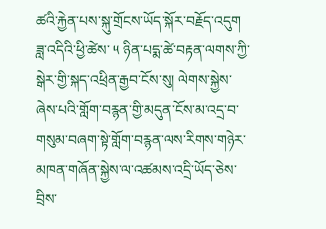ཚའི་རྐྱེན་པས་སྐུ་གྲོངས་ཡོད་སྐོར་བརྗོད་འདུག
ཟླ་འདིའི་ཕྱི་ཚེས་ ༥ ཉིན་པདྨ་ཚེ་བརྟན་ལགས་ཀྱི་སྒེར་གྱི་སྐད་འཕྲིན་རྒྱབ་ངོས་སུ། ལེགས་སྐྱེས་ཞེས་པའི་གློག་བརྙན་གྱི་མདུན་ངོས་མ་འདྲ་བ་གསུམ་བཞག་སྟེ་གློག་བརྙན་ལས་རིགས་གཉེར་མཁན་གཞོན་སྐྱེས་ལ་འཚམས་འདྲི་ཡོད་ཅེས་བྲིས་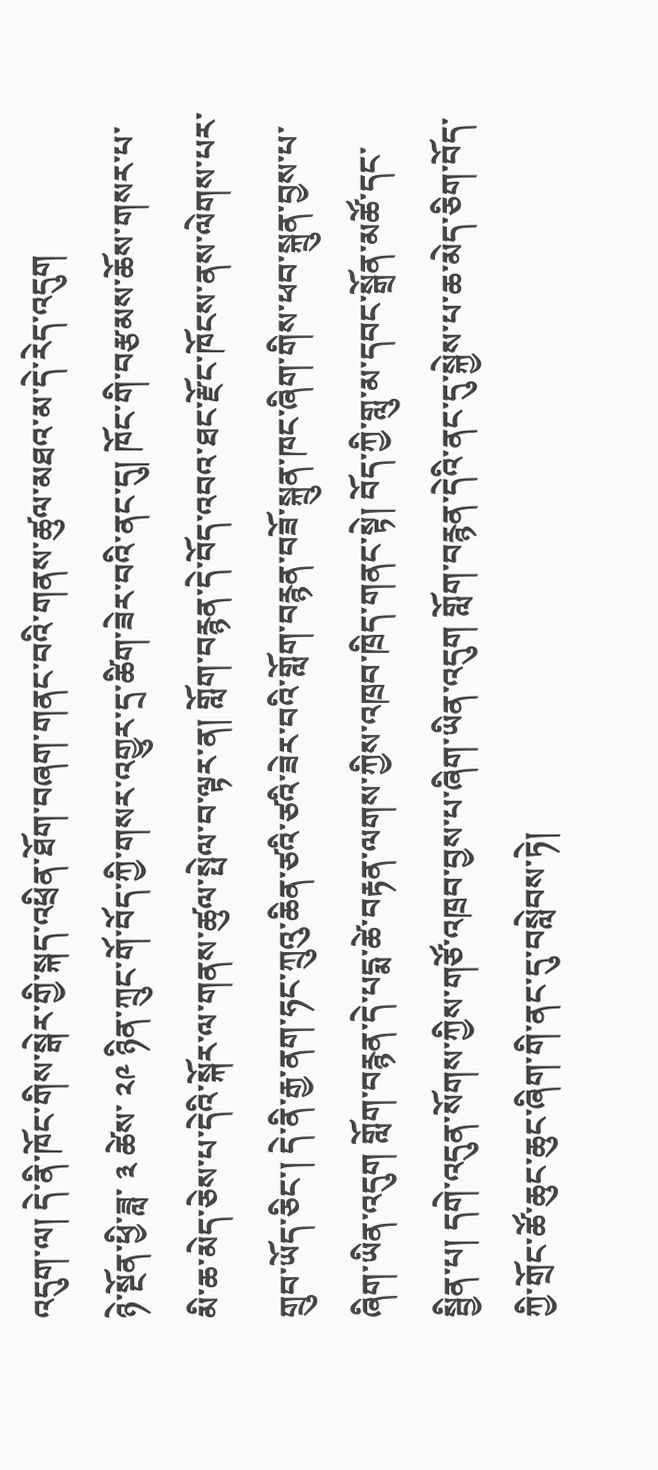འདུག་ལ། དེ་ནི་ཁོང་གིས་སྒེར་གྱི་སྐད་འཕྲིན་ཐོག་བཞག་གནང་བའི་གནས་ཚུལ་མཐའ་མ་དེ་རེད་འདུག
ཉེ་སྔོན་ཕྱི་ཟླ་ ༣ ཚེས་ ༢༩ ཉིན་ཀྲུང་གོ་བོད་ཀྱི་གསར་འགྱུར་དྲ་ཚིག་ཟེར་བའི་ནང་དུ། ཁོང་གི་བརྩམས་ཆོས་གསར་པ་མི་ཆ་མེད་ཅེས་པ་དེའི་སྐོར་ལ་གནས་ཚུལ་སྤེལ་བ་ལྟར་ན། གློག་བརྙན་དེ་བོད་འབའ་ཐང་རྫོང་ཁོངས་ནས་ལེགས་པར་གྲུབ་ཡོད་ཅིང་། དེ་ནི་རྒྱ་ནག་ཧང་ཀྲུའུ་ཆིན་ཙའི་ཙའི་ཟེར་བའི་གློག་བརྙན་བཟོ་སྐྲུན་ཁང་ཞིག་གིས་ཕབ་སྐྲུན་བྱས་པ་ཞིག་ཡིན་འདུག གློག་བརྙན་དེ་པདྨ་ཚེ་བརྟན་ལགས་ཀྱིས་འཁྲབ་ཁྲིད་གནང་སྟེ། བོད་ཀྱི་གླུ་མ་དབང་སྒྲོན་མཚོ་དང་སྦྱིན་པ། དགེ་འདུན་སོགས་ཀྱིས་གཙོ་འཁྲབ་བྱས་པ་ཞིག་ཡིན་འདུག གློག་བརྙན་དེའི་ནང་དུ་སྐྱེས་པ་ཆ་མེད་ཅིག་བོད་ཀྱི་གྲོང་ཚོ་ཆུང་ཆུང་ཞིག་གི་ནང་དུ་བསླེབས་ཏེ།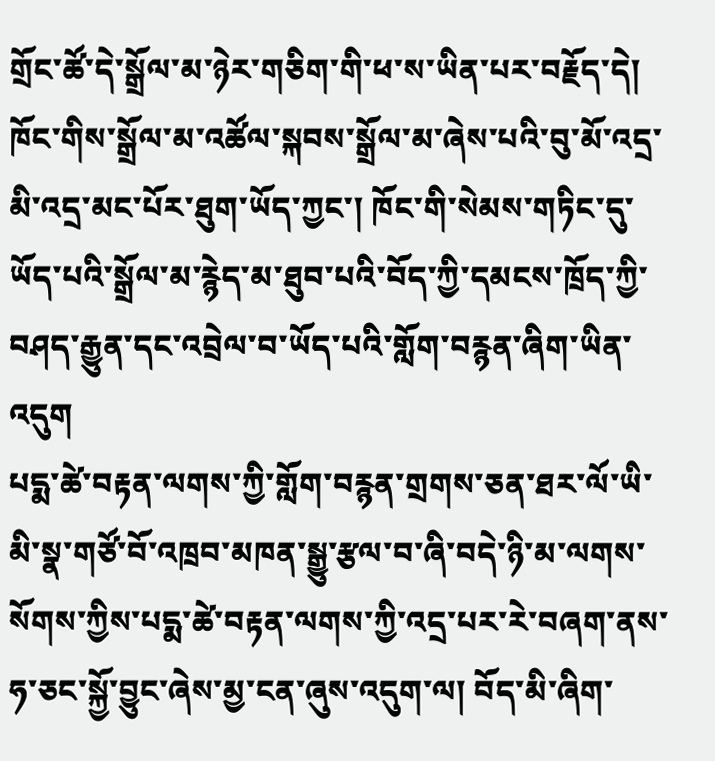གྲོང་ཚོ་དེ་སྒྲོལ་མ་ཉེར་གཅིག་གི་ཕ་ས་ཡིན་པར་བརྗོད་དེ། ཁོང་གིས་སྒྲོལ་མ་འཚོལ་སྐབས་སྒྲོལ་མ་ཞེས་པའི་བུ་མོ་འདྲ་མི་འདྲ་མང་པོར་ཐུག་ཡོད་ཀྱང་། ཁོང་གི་སེམས་གཏིང་དུ་ཡོད་པའི་སྒྲོལ་མ་རྙེད་མ་ཐུབ་པའི་བོད་ཀྱི་དམངས་ཁྲོད་ཀྱི་བཤད་རྒྱུན་དང་འབྲེལ་བ་ཡོད་པའི་གློག་བརྙན་ཞིག་ཡིན་འདུག
པདྨ་ཚེ་བརྟན་ལགས་ཀྱི་གློག་བརྙན་གྲགས་ཅན་ཐར་ལོ་ཡི་མི་སྣ་གཙོ་བོ་འཁྲབ་མཁན་སྒྱུ་རྩལ་བ་ཞི་བདེ་ཉི་མ་ལགས་སོགས་ཀྱིས་པདྨ་ཚེ་བརྟན་ལགས་ཀྱི་འདྲ་པར་རེ་བཞག་ནས་ཧ་ཅང་སྐྱོ་བྱུང་ཞེས་མྱ་ངན་ཞུས་འདུག་ལ། བོད་མི་ཞིག་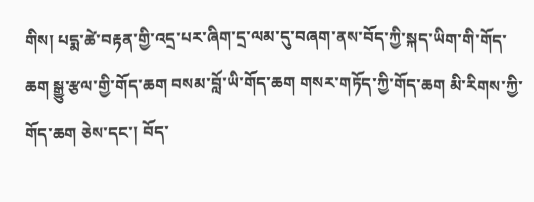གིས། པདྨ་ཚེ་བརྟན་གྱི་འདྲ་པར་ཞིག་དྲ་ལམ་དུ་བཞག་ནས་བོད་ཀྱི་སྐད་ཡིག་གི་གོད་ཆག སྒྱུ་རྩལ་གྱི་གོད་ཆག བསམ་བློ་ཡི་གོད་ཆག གསར་གཏོད་ཀྱི་གོད་ཆག མི་རིགས་ཀྱི་གོད་ཆག ཅེས་དང་། བོད་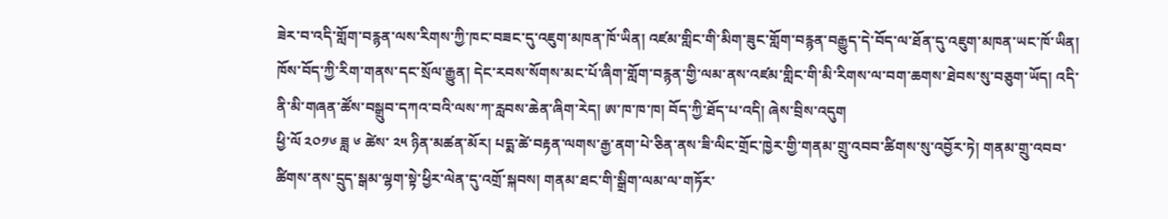ཟེར་བ་འདི་གློག་བརྙན་ལས་རིགས་ཀྱི་ཁང་བཟང་དུ་འཇུག་མཁན་ཁོ་ཡིན། འཛམ་གླིང་གི་མིག་ཟུང་གློག་བརྙན་བརྒྱུད་དེ་བོད་ལ་ཐོན་དུ་འཇུག་མཁན་ཡང་ཁོ་ཡིན། ཁོས་བོད་ཀྱི་རིག་གནས་དང་སྲོལ་རྒྱུན། དེང་རབས་སོགས་མང་པོ་ཞིག་གློག་བརྙན་གྱི་ལམ་ནས་འཛམ་གླིང་གི་མི་རིགས་ལ་བག་ཆགས་ཐེབས་སུ་བཅུག་ཡོད། འདི་ནི་མི་གཞན་ཚོས་བསྒྲུབ་དཀའ་བའི་ལས་ཀ་རླབས་ཆེན་ཞིག་རེད། ཨ་ཁ་ཁ་ཁ། བོད་ཀྱི་ཐོད་པ་འདི། ཞེས་བྲིས་འདུག
ཕྱི་ལོ ༢༠༡༦ ཟླ ༦ ཚེས་ ༢༥ ཉིན་མཚན་མོར། པདྨ་ཚེ་བརྟན་ལགས་རྒྱ་ནག་པེ་ཅིན་ནས་ཟི་ལིང་གྲོང་ཁྱེར་གྱི་གནམ་གྲུ་འབབ་ཚིགས་སུ་འབྱོར་ཏེ། གནམ་གྲུ་འབབ་ཚིགས་ནས་དྲུད་སྒམ་ལྷག་སྟེ་ཕྱིར་ལེན་དུ་འགྲོ་སྐབས། གནམ་ཐང་གི་སྒྲིག་ལམ་ལ་གཏོར་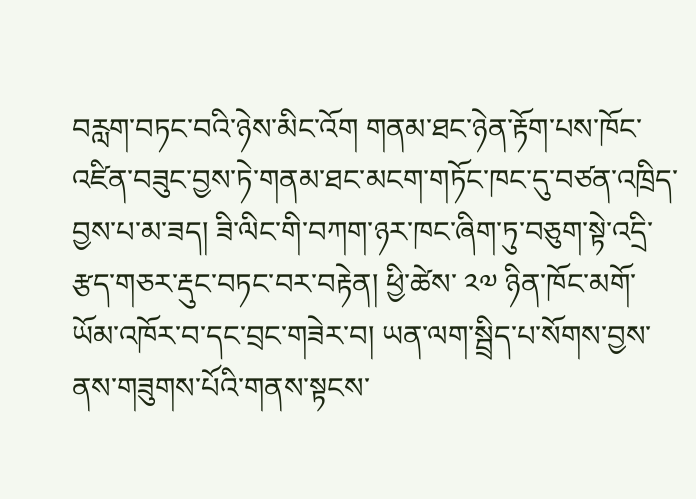བརླག་བཏང་བའི་ཉེས་མིང་འོག གནམ་ཐང་ཉེན་རྟོག་པས་ཁོང་འཛིན་བཟུང་བྱས་ཏེ་གནམ་ཐང་མངག་གཏོང་ཁང་དུ་བཙན་འཁྲིད་བྱས་པ་མ་ཟད། ཟི་ལིང་གི་བཀག་ཉར་ཁང་ཞིག་ཏུ་བཅུག་སྟེ་འདྲི་རྩད་གཅར་རྡུང་བཏང་བར་བརྟེན། ཕྱི་ཚེས་ ༢༧ ཉིན་ཁོང་མགོ་ཡོམ་འཁོར་བ་དང་བྲང་གཟེར་བ། ཡན་ལག་སྦྲིད་པ་སོགས་བྱས་ནས་གཟུགས་པོའི་གནས་སྟངས་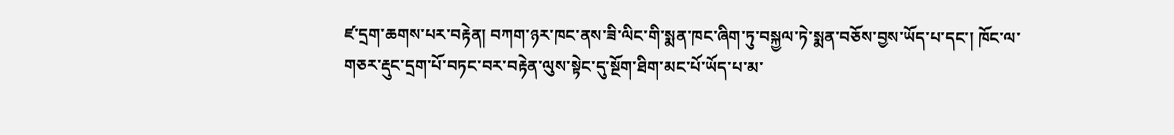ཛ་དྲག་ཆགས་པར་བརྟེན། བཀག་ཉར་ཁང་ནས་ཟི་ལིང་གི་སྨན་ཁང་ཞིག་ཏུ་བསྐྱལ་ཏེ་སྨན་བཅོས་བྱས་ཡོད་པ་དང་། ཁོང་ལ་གཅར་རྡུང་དྲག་པོ་བཏང་བར་བརྟེན་ལུས་སྟེང་དུ་སྔོག་ཐིག་མང་པོ་ཡོད་པ་མ་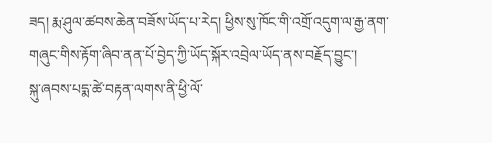ཟད། རྨ་ཤུལ་ཚབས་ཆེན་བཟོས་ཡོད་པ་རེད། ཕྱིས་སུ་ཁོང་གི་འགྲོ་འདུག་ལ་རྒྱ་ནག་གཞུང་གིས་རྟོག་ཞིབ་ནན་པོ་བྱེད་ཀྱི་ཡོད་སྐོར་འབྲེལ་ཡོད་ནས་བརྗོད་བྱུང་།
སྐུ་ཞབས་པདྨ་ཚེ་བརྟན་ལགས་ནི་ཕྱི་ལོ་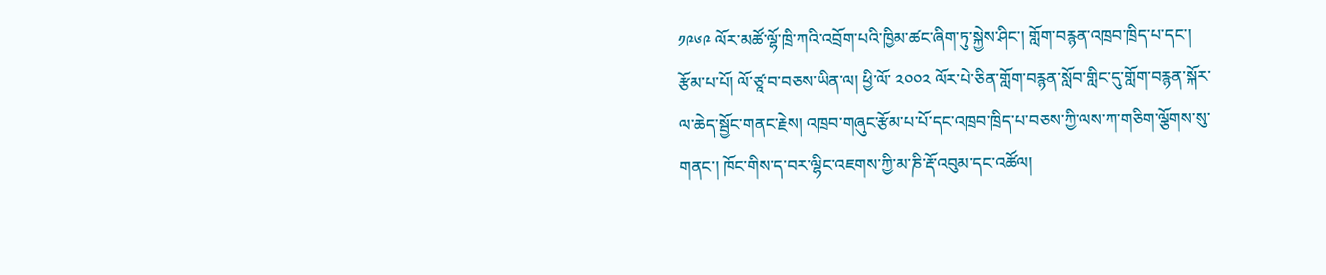༡༩༦༩ ལོར་མཚོ་ལྷོ་ཁྲི་ཀའི་འབྲོག་པའི་ཁྱིམ་ཚང་ཞིག་ཏུ་སྐྱེས་ཤིང་། གློག་བརྙན་འཁྲབ་ཁྲིད་པ་དང་། རྩོམ་པ་པོ། ལོ་ཙཱ་བ་བཅས་ཡིན་ལ། ཕྱི་ལོ་ ༢༠༠༢ ལོར་པེ་ཅིན་གློག་བརྙན་སློབ་གླིང་དུ་གློག་བརྙན་སྐོར་ལ་ཆེད་སྦྱོང་གནང་རྗེས། འཁྲབ་གཞུང་རྩོམ་པ་པོ་དང་འཁྲབ་ཁྲིད་པ་བཅས་ཀྱི་ལས་ཀ་གཅིག་ལྕོགས་སུ་གནང་། ཁོང་གིས་ད་བར་ལྷིང་འཇགས་ཀྱི་མ་ཎི་རྡོ་འབུམ་དང་འཚོལ།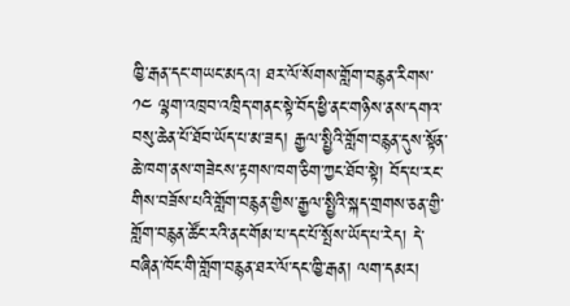ཁྱི་རྒན་དང་གཡང་མདའ། ཐར་ལོ་སོགས་གློག་བརྙན་རིགས་ ༡༤ ལྷག་འཁྲབ་འཁྲིད་གནང་སྟེ་བོད་ཕྱི་ནང་གཉིས་ནས་དགའ་བསུ་ཆེན་པོ་ཐོབ་ཡོད་པ་མ་ཟད། རྒྱལ་སྤྱིའི་གློག་བརྙན་དུས་སྟོན་ཆེ་ཁག་ནས་གཟེངས་རྟགས་ཁག་ཅིག་ཀྱང་ཐོབ་སྟེ། བོད་པ་རང་གིས་བཟོས་པའི་གློག་བརྙན་གྱིས་རྒྱལ་སྤྱིའི་སྐད་གྲགས་ཅན་གྱི་གློག་བརྙན་ཚོང་རའི་ནང་གོམ་པ་དང་པོ་སྤོས་ཡོད་པ་རེད། དེ་བཞིན་ཁོང་གི་གློག་བརྙན་ཐར་ལོ་དང་ཁྱི་རྒན། ལག་དམར།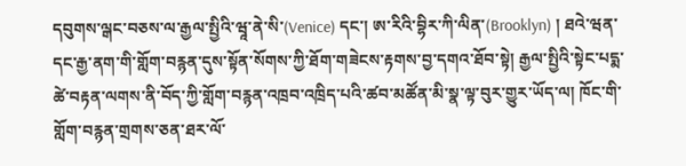དབུགས་ལྒང་བཅས་ལ་རྒྱལ་སྤྱིའི་ཝཱ་ནེ་སི་(Venice) དང་། ཨ་རིའི་བྷིར་ཀི་ལིན་(Brooklyn) ། ཐའེ་ཝན་དང་རྒྱ་ནག་གི་གློག་བརྙན་དུས་སྟོན་སོགས་ཀྱི་ཐོག་གཟེངས་རྟགས་བྱ་དགའ་ཐོབ་སྟེ། རྒྱལ་སྤྱིའི་སྟེང་པདྨ་ཚེ་བརྟན་ལགས་ནི་བོད་ཀྱི་གློག་བརྙན་འཁྲབ་འཁྲིད་པའི་ཚབ་མཚོན་མི་སྣ་ལྟ་བུར་གྱུར་ཡོད་ལ། ཁོང་གི་གློག་བརྙན་གྲགས་ཅན་ཐར་ལོ་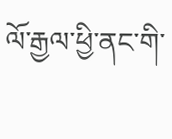ལོ་རྒྱལ་ཕྱི་ནང་གི་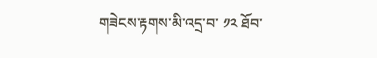གཟེངས་རྟགས་མི་འདྲ་བ་ ༡༢ ཐོབ་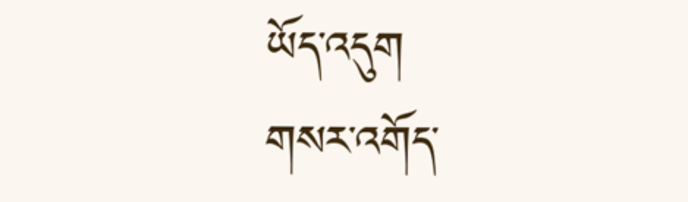ཡོད་འདུག
གསར་འགོད་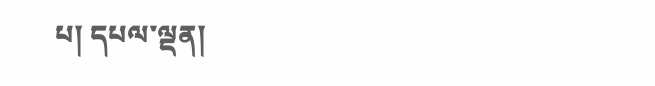པ། དཔལ་ལྡན།